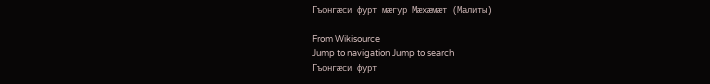Гъонгæси фурт мæгур Мæхæмæт (Малиты)

From Wikisource
Jump to navigation Jump to search
Гъонгæси фурт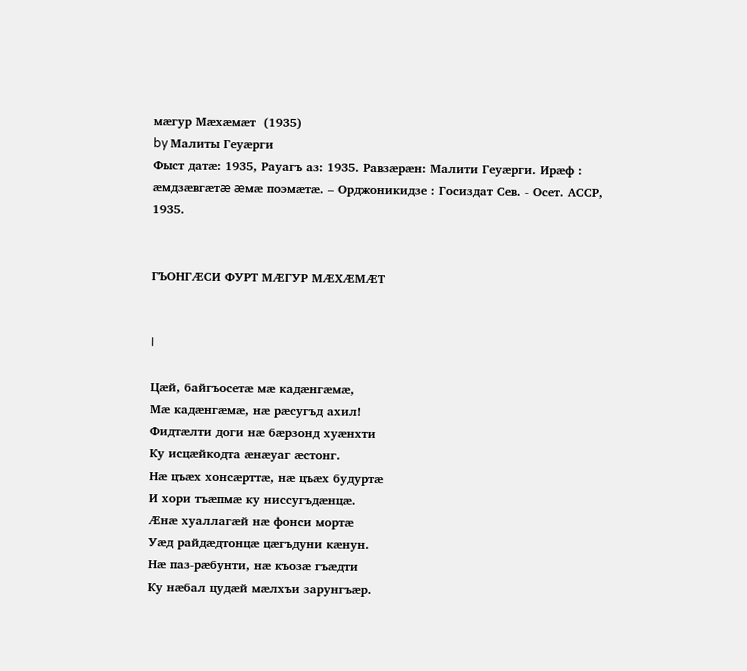мæгур Мæхæмæт  (1935)
by Малиты Геуæрги
Фыст датæ: 1935, Рауагъ аз: 1935. Равзæрæн: Малити Геуæрги. Ирæф : æмдзæвгæтæ æмæ поэмæтæ. – Орджоникидзе : Госиздат Сев. - Осет. АССР, 1935.


ГЪОНГÆСИ ФУРТ МÆГУР МÆХÆМÆТ


I

Цæй, байгъосетæ мæ кадæнгæмæ,
Мæ кадæнгæмæ, нæ рæсугъд ахил!
Фидтæлти доги нæ бæрзонд хуæнхти
Ку исцæйкодта æнæуаг æстонг.
Нæ цъæх хонсæрттæ, нæ цъæх будуртæ
И хори тъæпмæ ку ниссугъдæнцæ.
Æнæ хуаллагæй нæ фонси мортæ
Уæд райдæдтонцæ цæгъдуни кæнун.
Нæ паз-рæбунти, нæ къозæ гъæдти
Ку нæбал цудæй мæлхъи зарунгъæр.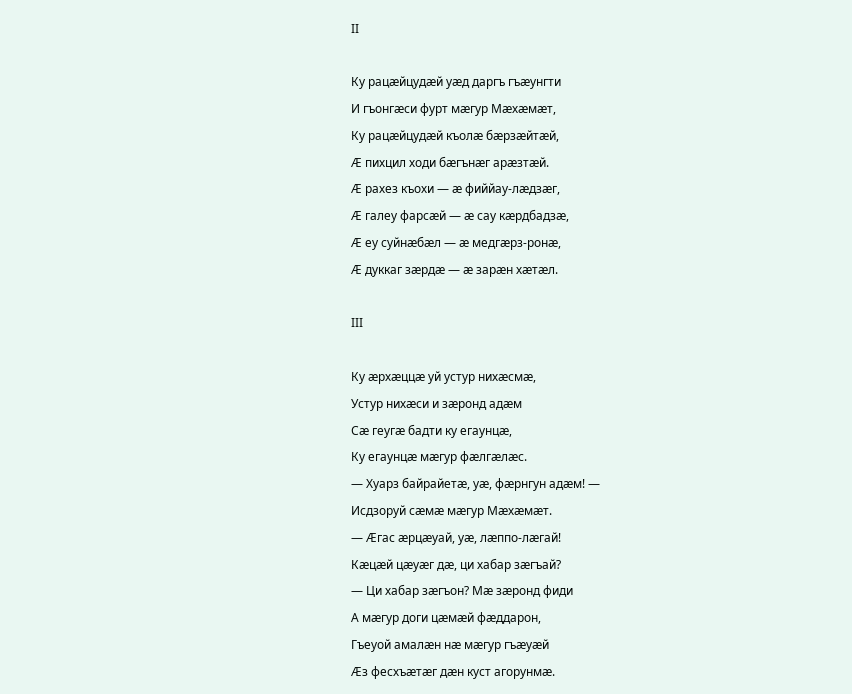II

Ку рацæйцудæй уæд даргъ гъæунгти
И гъонгæси фурт мæгур Мæхæмæт,
Ку рацæйцудæй къолæ бæрзæйтæй,
Æ пихцил ходи бæгънæг арæзтæй.
Æ рахез къохи — æ фиййау-лæдзæг,
Æ галеу фарсæй — æ сау кæрдбадзæ,
Æ еу суйнæбæл — æ медгæрз-ронæ,
Æ дуккаг зæрдæ — æ зарæн хæтæл.

III

Ку æрхæццæ уй устур нихæсмæ,
Устур нихæси и зæронд адæм
Сæ геугæ бадти ку егаунцæ,
Ку егаунцæ мæгур фæлгæлæс.
— Хуарз байрайетæ, уæ, фæрнгун адæм! —
Исдзоруй сæмæ мæгур Мæхæмæт.
— Æгас æрцæуай, уæ, лæппо-лæгай!
Кæцæй цæуæг дæ, ци хабар зæгъай?
— Ци хабар зæгъон? Мæ зæронд фиди
А мæгур доги цæмæй фæддарон,
Гъеуой амалæн нæ мæгур гъæуæй
Æз фесхъæтæг дæн куст агорунмæ.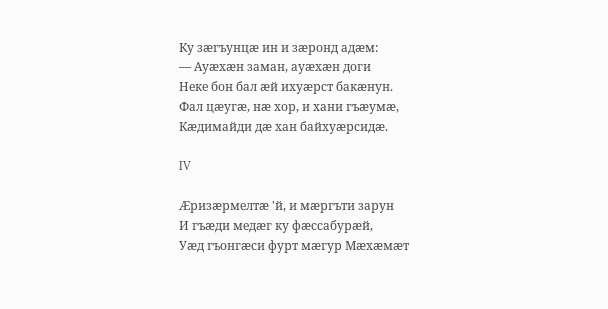Ку зæгъунцæ ин и зæронд адæм:
— Ауæхæн заман, ауæхæн доги
Неке бон бал æй ихуæрст бакæнун.
Фал цæугæ, нæ хор, и хани гъæумæ,
Кæдимайди дæ хан байхуæрсидæ.

IV

Æризæрмелтæ 'й, и мæргъти зарун
И гъæди медæг ку фæссабурæй,
Уæд гъонгæси фурт мæгур Мæхæмæт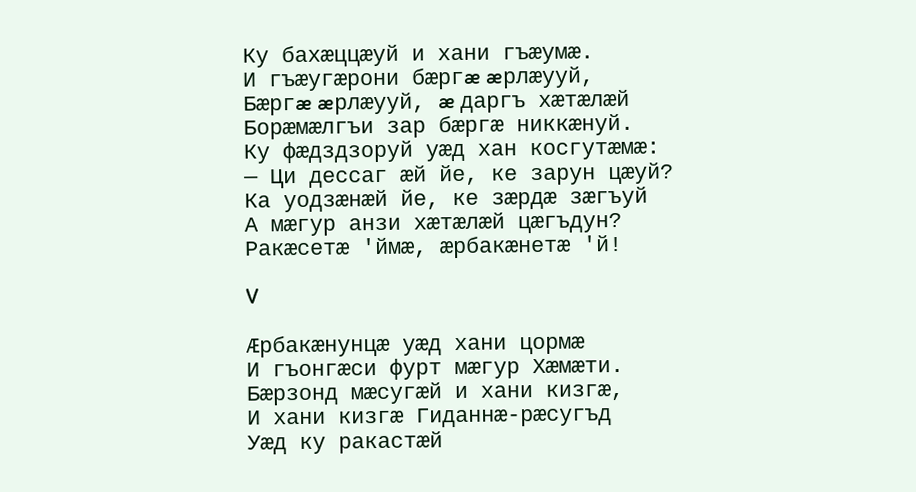Ку бахæццæуй и хани гъæумæ.
И гъæугæрони бæргæ æрлæууй,
Бæргæ æрлæууй, æ даргъ хæтæлæй
Борæмæлгъи зар бæргæ никкæнуй.
Ку фæдздзоруй уæд хан косгутæмæ:
— Ци дессаг æй йе, ке зарун цæуй?
Ка уодзæнæй йе, ке зæрдæ зæгъуй
А мæгур анзи хæтæлæй цæгъдун?
Ракæсетæ 'ймæ, æрбакæнетæ 'й!

V

Æрбакæнунцæ уæд хани цормæ
И гъонгæси фурт мæгур Хæмæти.
Бæрзонд мæсугæй и хани кизгæ,
И хани кизгæ Гиданнæ-рæсугъд
Уæд ку ракастæй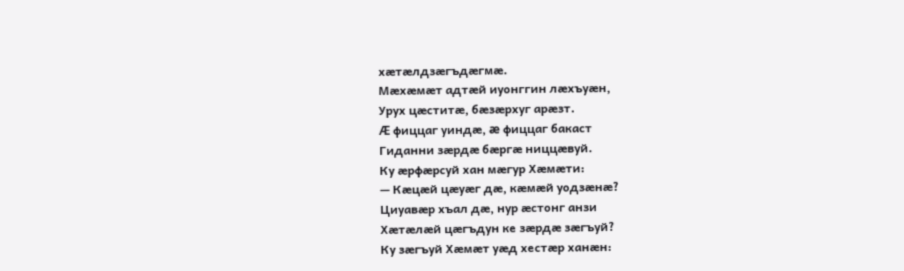хæтæлдзæгъдæгмæ.
Мæхæмæт адтæй иуонггин лæхъуæн,
Урух цæститæ, бæзæрхуг арæзт.
Æ фиццаг уиндæ, æ фиццаг бакаст
Гиданни зæрдæ бæргæ ниццæвуй.
Ку æрфæрсуй хан мæгур Хæмæти:
— Кæцæй цæуæг дæ, кæмæй уодзæнæ?
Циуавæр хъал дæ, нур æстонг анзи
Хæтæлæй цæгъдун ке зæрдæ зæгъуй?
Ку зæгъуй Хæмæт уæд хестæр ханæн: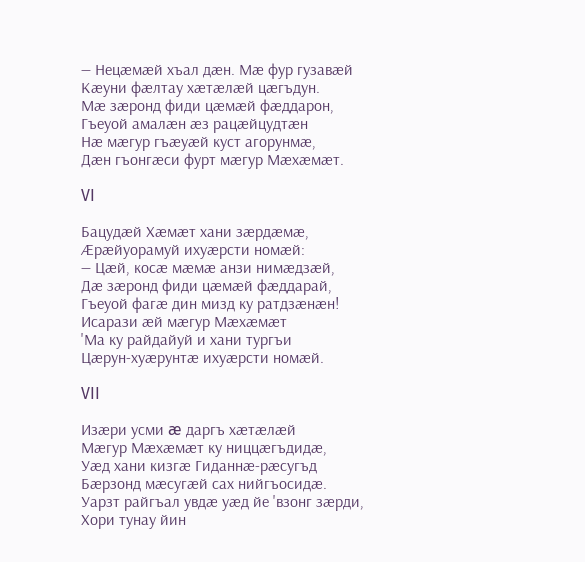— Нецæмæй хъал дæн. Мæ фур гузавæй
Кæуни фæлтау хæтæлæй цæгъдун.
Мæ зæронд фиди цæмæй фæддарон,
Гъеуой амалæн æз рацæйцудтæн
Нæ мæгур гъæуæй куст агорунмæ,
Дæн гъонгæси фурт мæгур Мæхæмæт.

VI

Бацудæй Хæмæт хани зæрдæмæ,
Æрæйуорамуй ихуæрсти номæй:
— Цæй, косæ мæмæ анзи нимæдзæй,
Дæ зæронд фиди цæмæй фæддарай,
Гъеуой фагæ дин мизд ку ратдзæнæн!
Исарази æй мæгур Мæхæмæт
'Ма ку райдайуй и хани тургъи
Цæрун-хуæрунтæ ихуæрсти номæй.

VII

Изæри усми æ даргъ хæтæлæй
Мæгур Мæхæмæт ку ниццæгъдидæ,
Уæд хани кизгæ Гиданнæ-рæсугъд
Бæрзонд мæсугæй сах нийгъосидæ.
Уарзт райгъал увдæ уæд йе 'взонг зæрди,
Хори тунау йин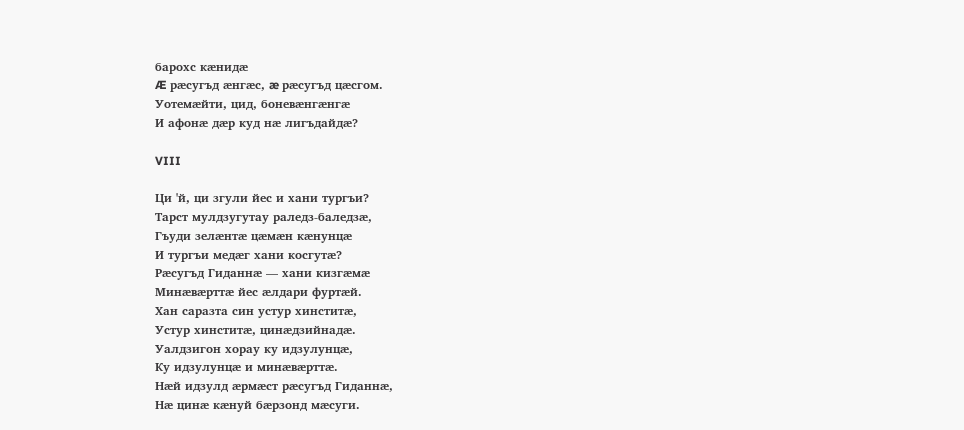барохс кæнидæ
Æ рæсугъд æнгæс, æ рæсугъд цæсгом.
Уотемæйти, цид, боневæнгæнгæ
И афонæ дæр куд нæ лигъдайдæ?

VIII

Ци 'й, ци згули йес и хани тургъи?
Тарст мулдзугутау раледз-баледзæ,
Гъуди зелæнтæ цæмæн кæнунцæ
И тургъи медæг хани косгутæ?
Рæсугъд Гиданнæ — хани кизгæмæ
Минæвæрттæ йес æлдари фуртæй.
Хан саразта син устур хинститæ,
Устур хинститæ, цинæдзийнадæ.
Уалдзигон хорау ку идзулунцæ,
Ку идзулунцæ и минæвæрттæ.
Нæй идзулд æрмæст рæсугъд Гиданнæ,
Нæ цинæ кæнуй бæрзонд мæсуги.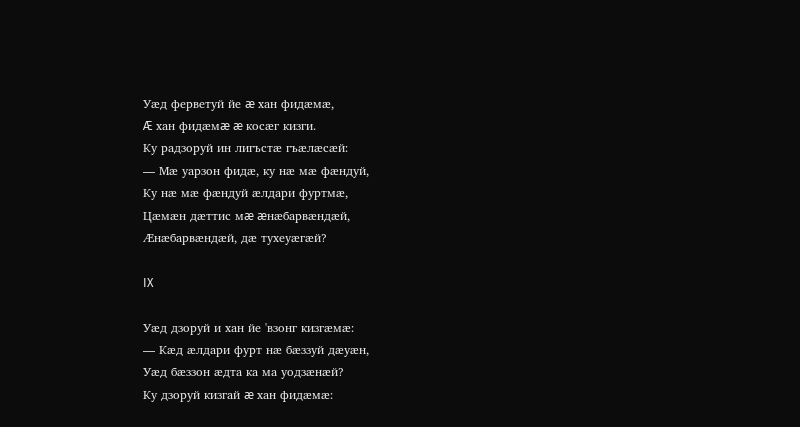Уæд ферветуй йе æ хан фидæмæ,
Æ хан фидæмæ æ косæг кизги.
Ку радзоруй ин лигъстæ гъæлæсæй:
— Мæ уарзон фидæ, ку нæ мæ фæндуй,
Ку нæ мæ фæндуй æлдари фуртмæ,
Цæмæн дæттис мæ æнæбарвæндæй,
Æнæбарвæндæй, дæ тухеуæгæй?

IX

Уæд дзоруй и хан йе 'взонг кизгæмæ:
— Кæд æлдари фурт нæ бæззуй дæуæн,
Уæд бæззон æдта ка ма уодзæнæй?
Ку дзоруй кизгай æ хан фидæмæ: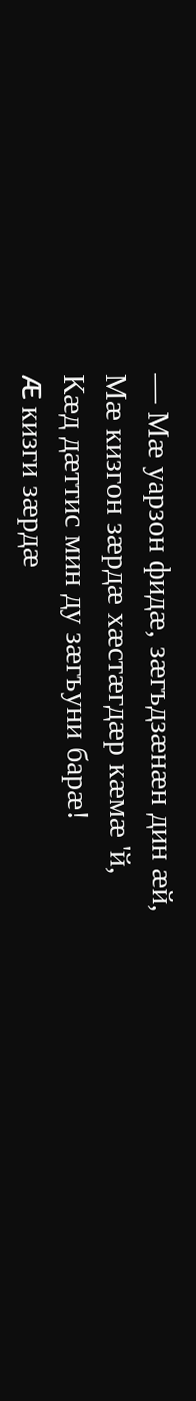— Мæ уарзон фидæ, зæгъдзæнæн дин æй,
Мæ кизгон зæрдæ хæстæгдæр кæмæ 'й,
Кæд дæттис мин ду зæгъуни барæ!
Æ кизги зæрдæ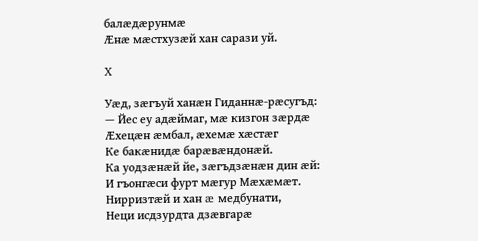балæдæрунмæ
Æнæ мæстхузæй хан сарази уй.

X

Уæд, зæгъуй ханæн Гиданнæ-рæсугъд:
— Йес еу адæймаг, мæ кизгон зæрдæ
Æхецæн æмбал, æхемæ хæстæг
Ке бакæнидæ барæвæндонæй.
Ка уодзæнæй йе, зæгъдзæнæн дин æй:
И гъонгæси фурт мæгур Мæхæмæт.
Нирризтæй и хан æ медбунати,
Неци исдзурдта дзæвгарæ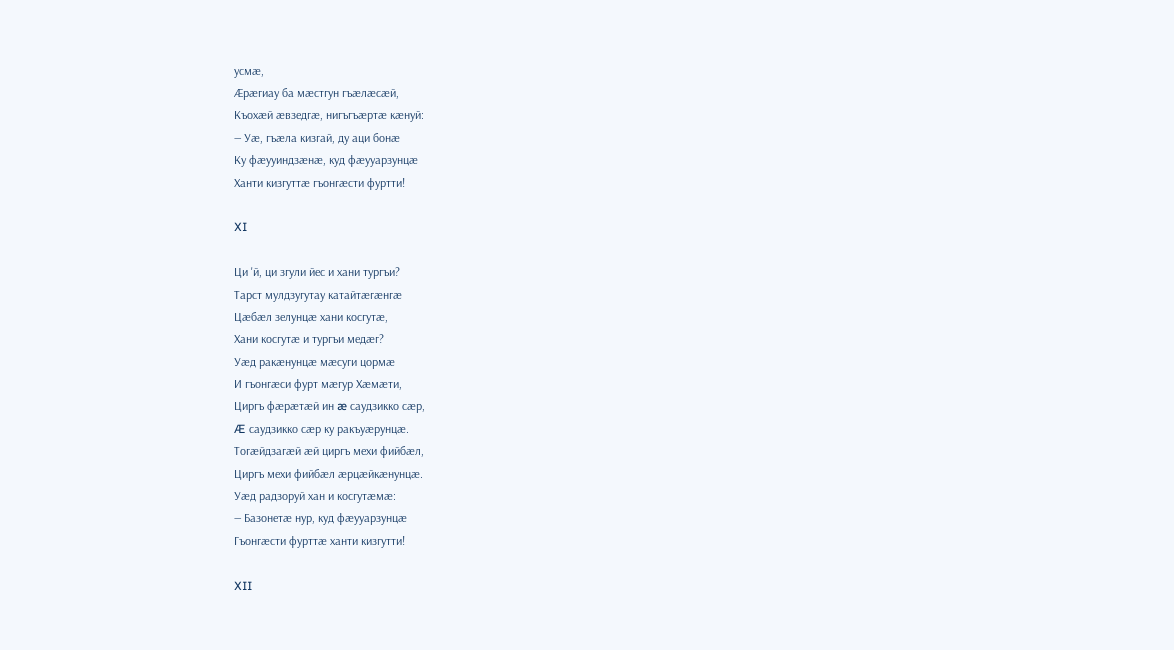усмæ,
Æрæгиау ба мæстгун гъæлæсæй,
Къохæй æвзедгæ, нигъгъæртæ кæнуй:
— Уæ, гъæла кизгай, ду аци бонæ
Ку фæууиндзæнæ, куд фæууарзунцæ
Ханти кизгуттæ гъонгæсти фуртти!

XI

Ци 'й, ци згули йес и хани тургъи?
Тарст мулдзугутау катайтæгæнгæ
Цæбæл зелунцæ хани косгутæ,
Хани косгутæ и тургъи медæг?
Уæд ракæнунцæ мæсуги цормæ
И гъонгæси фурт мæгур Хæмæти,
Циргъ фæрæтæй ин æ саудзикко сæр,
Æ саудзикко сæр ку ракъуæрунцæ.
Тогæйдзагæй æй циргъ мехи фийбæл,
Циргъ мехи фийбæл æрцæйкæнунцæ.
Уæд радзоруй хан и косгутæмæ:
— Базонетæ нур, куд фæууарзунцæ
Гъонгæсти фурттæ ханти кизгутти!

XII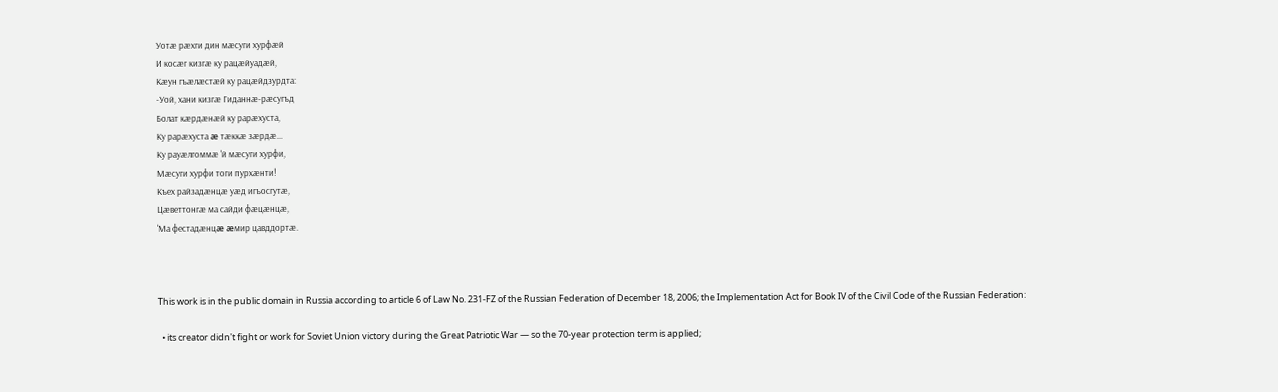Уотæ рæхги дин мæсуги хурфæй
И косæг кизгæ ку рацæйуадæй,
Кæун гъæлæстæй ку рацæйдзурдта:
-Уой, хани кизгæ Гиданнæ-рæсугъд
Болат кæрдæнæй ку рарæхуста,
Ку рарæхуста æ тæккæ зæрдæ...
Ку рауæлгоммæ 'й мæсуги хурфи,
Мæсуги хурфи тоги пурхæнти!
Къех райзадæнцæ уæд игъосгутæ,
Цæветтонгæ ма сайди фæцæнцæ,
'Ма фестадæнцæ æмир цавддортæ.



This work is in the public domain in Russia according to article 6 of Law No. 231-FZ of the Russian Federation of December 18, 2006; the Implementation Act for Book IV of the Civil Code of the Russian Federation:

  • its creator didn't fight or work for Soviet Union victory during the Great Patriotic War — so the 70-year protection term is applied;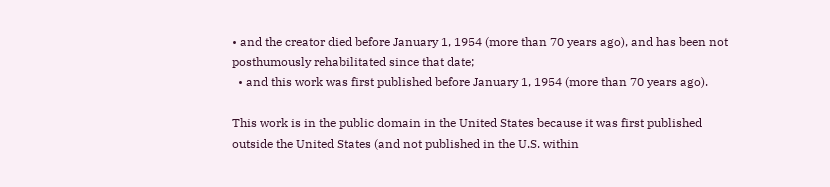• and the creator died before January 1, 1954 (more than 70 years ago), and has been not posthumously rehabilitated since that date;
  • and this work was first published before January 1, 1954 (more than 70 years ago).

This work is in the public domain in the United States because it was first published outside the United States (and not published in the U.S. within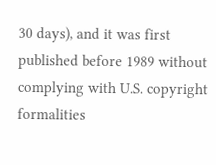30 days), and it was first published before 1989 without complying with U.S. copyright formalities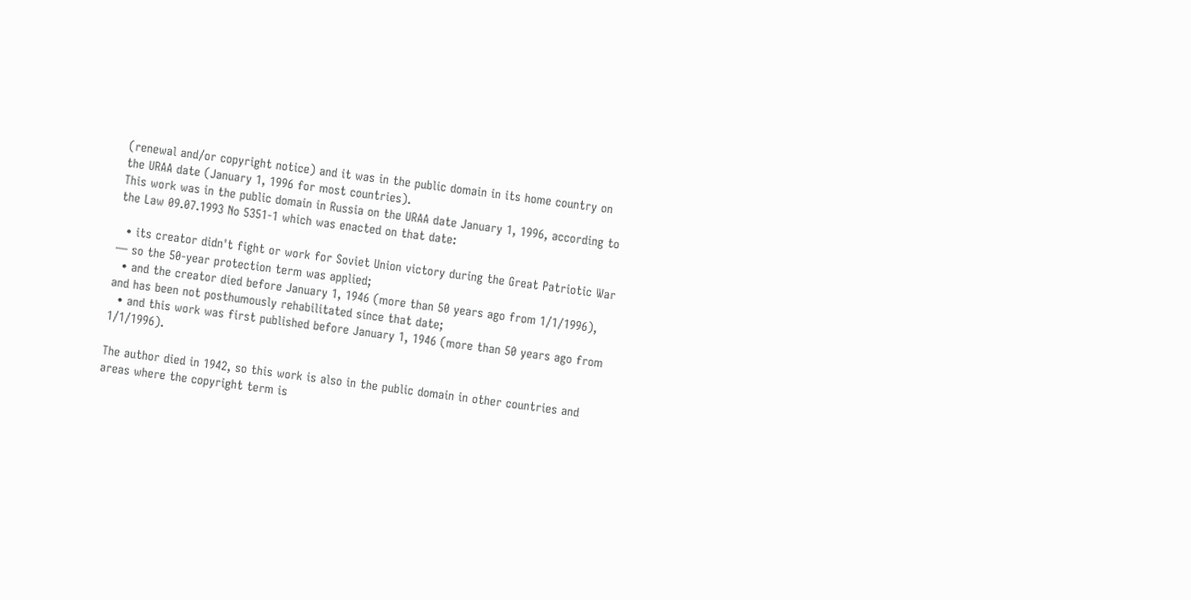(renewal and/or copyright notice) and it was in the public domain in its home country on the URAA date (January 1, 1996 for most countries).
This work was in the public domain in Russia on the URAA date January 1, 1996, according to the Law 09.07.1993 No 5351-1 which was enacted on that date:

  • its creator didn't fight or work for Soviet Union victory during the Great Patriotic War — so the 50-year protection term was applied;
  • and the creator died before January 1, 1946 (more than 50 years ago from 1/1/1996), and has been not posthumously rehabilitated since that date;
  • and this work was first published before January 1, 1946 (more than 50 years ago from 1/1/1996).

The author died in 1942, so this work is also in the public domain in other countries and areas where the copyright term is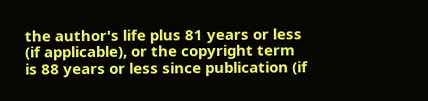the author's life plus 81 years or less (if applicable), or the copyright term is 88 years or less since publication (if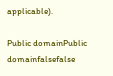applicable).

Public domainPublic domainfalsefalse